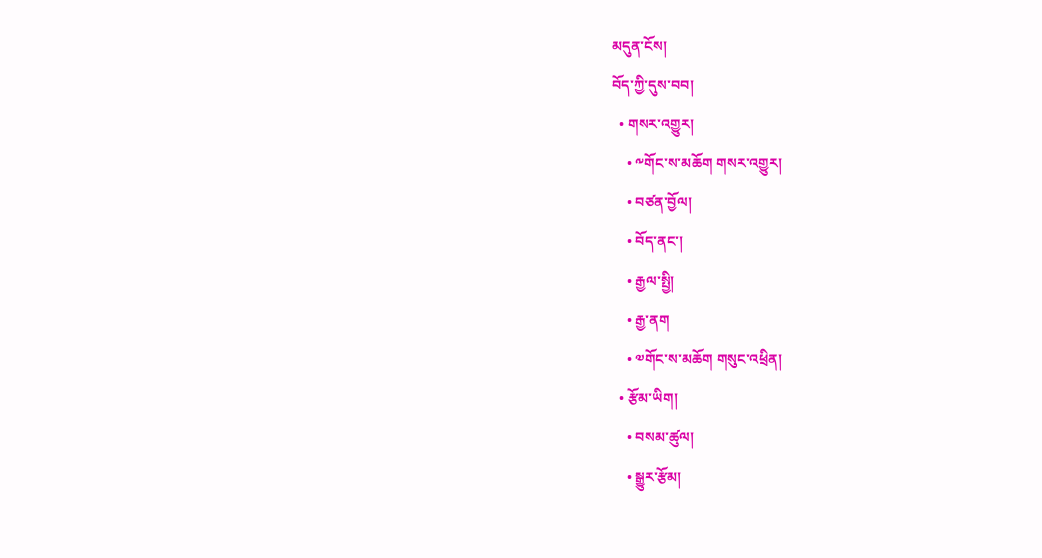མདུན་ངོས།
བོད་ཀྱི་དུས་བབ།
  • གསར་འགྱུར།
    • ༸གོང་ས་མཆོག གསར་འགྱུར།
    • བཙན་བྱོལ།
    • བོད་ནང་།
    • རྒྱལ་སྤྱི།
    • རྒྱ་ནག
    • ༧གོང་ས་མཆོག གསུང་འཕྲིན།
  • རྩོམ་ཡིག།
    • བསམ་ཚུལ།
    • སྒྱུར་རྩོམ།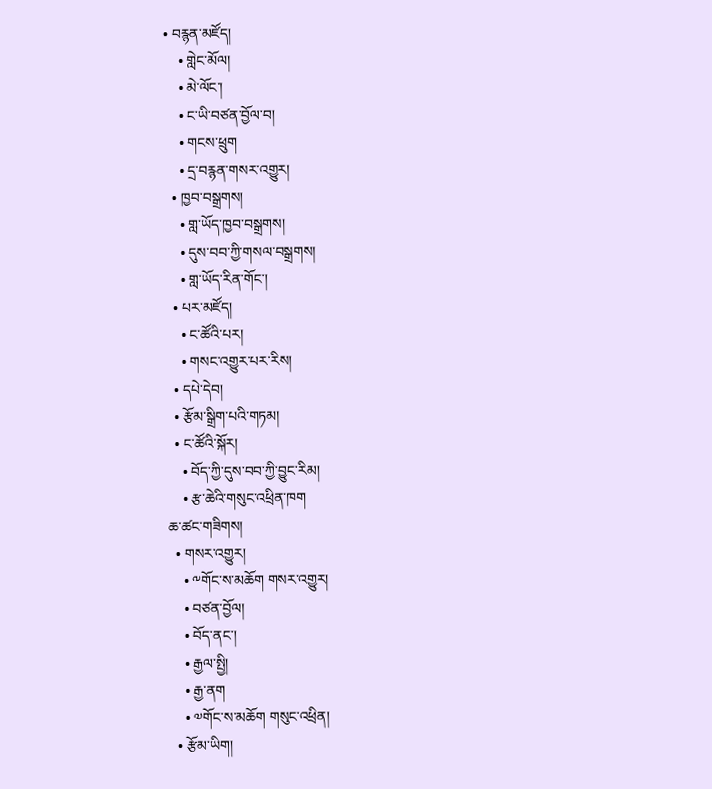• བརྙན་མཛོད།
    • གླེང་མོལ།
    • མེ་ལོང་།
    • ང་ཡི་བཙན་བྱོལ་བ།
    • གངས་ཕྲུག
    • དྲ་བརྙན་གསར་འགྱུར།
  • ཁྱབ་བསྒྲགས།
    • གླ་ཡོད་ཁྱབ་བསྒྲགས།
    • དུས་བབ་ཀྱི་གསལ་བསྒྲགས།
    • གླ་ཡོད་རིན་གོང་།
  • པར་མཛོད།
    • ང་ཚོའི་པར།
    • གསང་འགྱུར་པར་རིས།
  • དཔེ་དེབ།
  • རྩོམ་སྒྲིག་པའི་གཏམ།
  • ང་ཚོའི་སྐོར།
    • བོད་ཀྱི་དུས་བབ་ཀྱི་བྱུང་རིམ།
    • རྩ་ཆེའི་གསུང་འཕྲིན་ཁག
ཆ་ཚང་གཟིགས།
  • གསར་འགྱུར།
    • ༸གོང་ས་མཆོག གསར་འགྱུར།
    • བཙན་བྱོལ།
    • བོད་ནང་།
    • རྒྱལ་སྤྱི།
    • རྒྱ་ནག
    • ༧གོང་ས་མཆོག གསུང་འཕྲིན།
  • རྩོམ་ཡིག།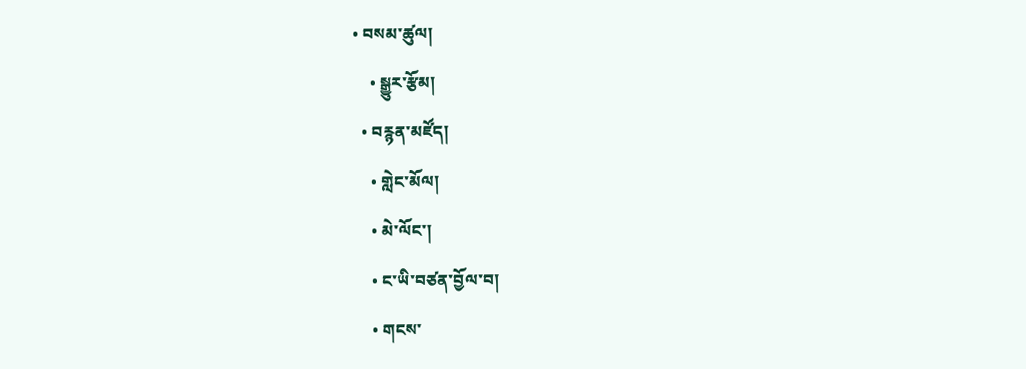• བསམ་ཚུལ།
    • སྒྱུར་རྩོམ།
  • བརྙན་མཛོད།
    • གླེང་མོལ།
    • མེ་ལོང་།
    • ང་ཡི་བཙན་བྱོལ་བ།
    • གངས་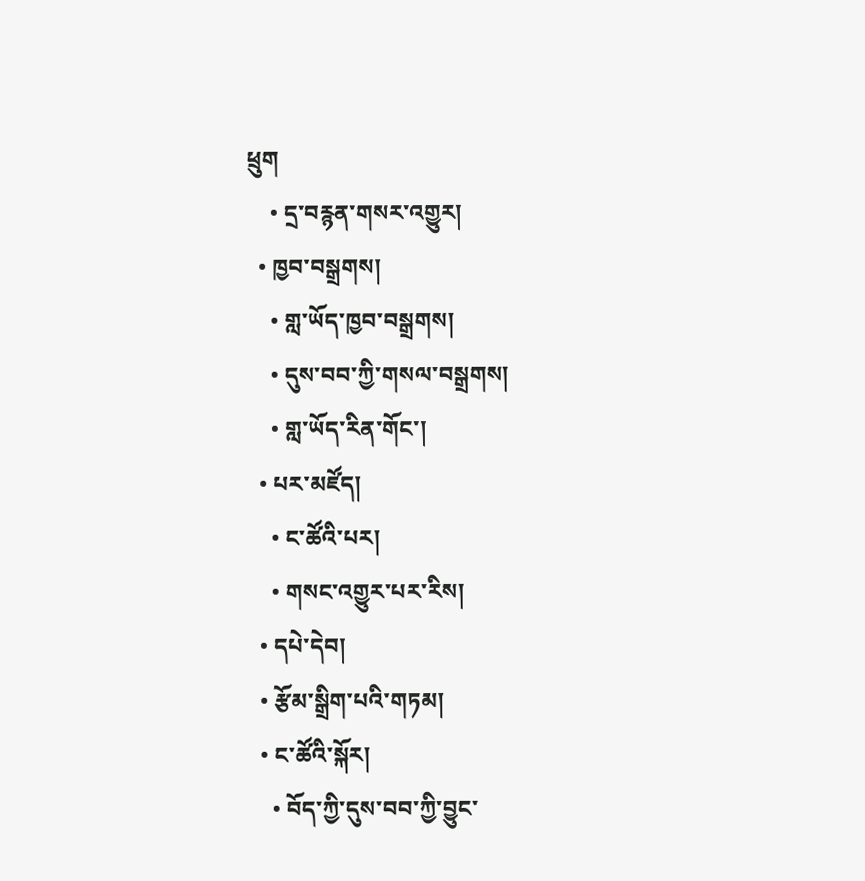ཕྲུག
    • དྲ་བརྙན་གསར་འགྱུར།
  • ཁྱབ་བསྒྲགས།
    • གླ་ཡོད་ཁྱབ་བསྒྲགས།
    • དུས་བབ་ཀྱི་གསལ་བསྒྲགས།
    • གླ་ཡོད་རིན་གོང་།
  • པར་མཛོད།
    • ང་ཚོའི་པར།
    • གསང་འགྱུར་པར་རིས།
  • དཔེ་དེབ།
  • རྩོམ་སྒྲིག་པའི་གཏམ།
  • ང་ཚོའི་སྐོར།
    • བོད་ཀྱི་དུས་བབ་ཀྱི་བྱུང་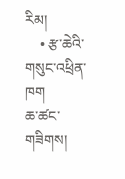རིམ།
    • རྩ་ཆེའི་གསུང་འཕྲིན་ཁག
ཆ་ཚང་གཟིགས།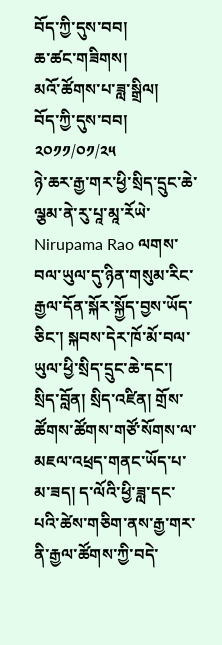བོད་ཀྱི་དུས་བབ།
ཆ་ཚང་གཟིགས།
མའོ་ཚོགས་པ་ཟླ་སྒྲིལ།
བོད་ཀྱི་དུས་བབ།
༢༠༡༡/༠༡/༢༥
ཉེ་ཆར་རྒྱ་གར་ཕྱི་སྲིད་དྲུང་ཆེ་ལྕམ་ནེ་རུ་པཱ་མཱ་རོཡེ་ Nirupama Rao ལགས་བལ་ཡུལ་དུ་ཉིན་གསུམ་རིང་རྒྱལ་དོན་སྐོར་སྐྱོད་བྱས་ཡོད་ཅིང་། སྐབས་དེར་ཁོ་མོ་བལ་ཡུལ་ཕྱི་སྲིད་དྲུང་ཆེ་དང་། སྲིད་བློན། སྲིད་འཛིན། གྲོས་ཚོགས་ཚོགས་གཙོ་སོགས་ལ་མཇལ་འཕྲད་གནང་ཡོད་པ་མ་ཟད། ད་ལོའི་ཕྱི་ཟླ་དང་པའི་ཚེས་གཅིག་ནས་རྒྱ་གར་ནི་རྒྱལ་ཚོགས་ཀྱི་བདེ་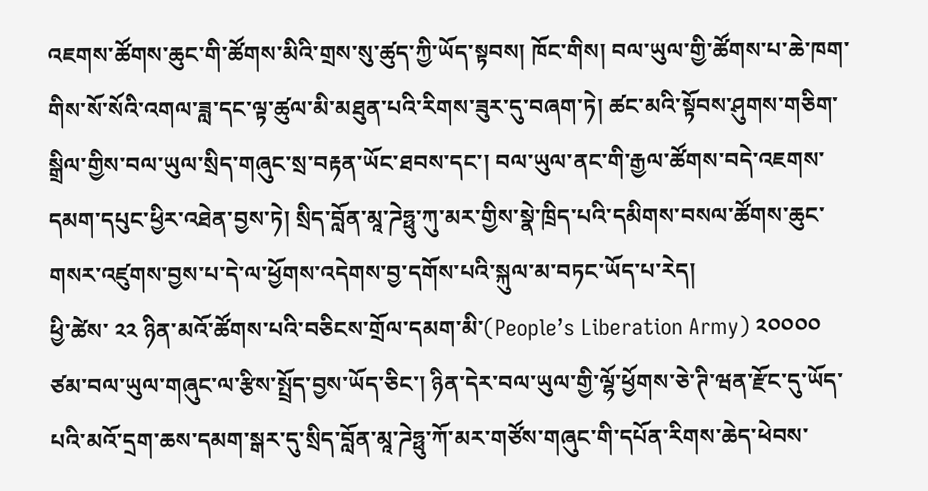འཇགས་ཚོགས་ཆུང་གི་ཚོགས་མིའི་གྲས་སུ་ཚུད་ཀྱི་ཡོད་སྟབས། ཁོང་གིས། བལ་ཡུལ་གྱི་ཚོགས་པ་ཆེ་ཁག་གིས་སོ་སོའི་འགལ་ཟླ་དང་ལྟ་ཚུལ་མི་མཐུན་པའི་རིགས་ཟུར་དུ་བཞག་ཏེ། ཚང་མའི་སྟོབས་ཤུགས་གཅིག་སྒྲིལ་གྱིས་བལ་ཡུལ་སྲིད་གཞུང་སྲ་བརྟན་ཡོང་ཐབས་དང་། བལ་ཡུལ་ནང་གི་རྒྱལ་ཚོགས་བདེ་འཇགས་དམག་དཔུང་ཕྱིར་འཐེན་བྱས་ཏེ། སྲིད་བློན་མཱ་ཌེཧྥུ་ཀུ་མར་གྱིས་སྣེ་ཁྲིད་པའི་དམིགས་བསལ་ཚོགས་ཆུང་གསར་འཛུགས་བྱས་པ་དེ་ལ་ཕྱོགས་འདེགས་བྱ་དགོས་པའི་སྐུལ་མ་བཏང་ཡོད་པ་རེད།
ཕྱི་ཚེས་ ༢༢ ཉིན་མའོ་ཚོགས་པའི་བཅིངས་གྲོལ་དམག་མི་(People’s Liberation Army) ༢༠༠༠༠ ཙམ་བལ་ཡུལ་གཞུང་ལ་རྩིས་སྤྲོད་བྱས་ཡོད་ཅིང་། ཉིན་དེར་བལ་ཡུལ་གྱི་ལྷོ་ཕྱོགས་ཅེ་ཊི་ཝན་རྫོང་དུ་ཡོད་པའི་མའོ་དྲག་ཆས་དམག་སྒར་དུ་སྲིད་བློན་མཱ་ཌེཧྥུ་ཀོ་མར་གཙོས་གཞུང་གི་དཔོན་རིགས་ཆེད་ཕེབས་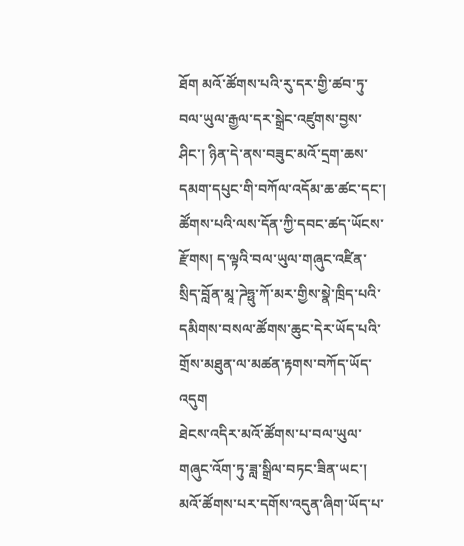ཐོག མའོ་ཚོགས་པའི་རུ་དར་གྱི་ཚབ་ཏུ་བལ་ཡུལ་རྒྱལ་དར་སྒྲེང་འཛུགས་བྱས་ཤིང་། ཉིན་དེ་ནས་བཟུང་མའོ་དྲག་ཆས་དམག་དཔུང་གི་བཀོལ་འདོམ་ཆ་ཚང་དང་། ཚོགས་པའི་ལས་དོན་ཀྱི་དབང་ཚད་ཡོངས་རྫོགས། ད་ལྟའི་བལ་ཡུལ་གཞུང་འཛིན་སྲིད་བློན་མཱ་ཌེཧྥུ་ཀོ་མར་གྱིས་སྣེ་ཁྲིད་པའི་དམིགས་བསལ་ཚོགས་ཆུང་དེར་ཡོད་པའི་གྲོས་མཐུན་ལ་མཚན་རྟགས་བཀོད་ཡོད་འདུག
ཐེངས་འདིར་མའོ་ཚོགས་པ་བལ་ཡུལ་གཞུང་འོག་ཏུ་ཟླ་སྒྲིལ་བཏང་ཟིན་ཡང་། མའོ་ཚོགས་པར་དགོས་འདུན་ཞིག་ཡོད་པ་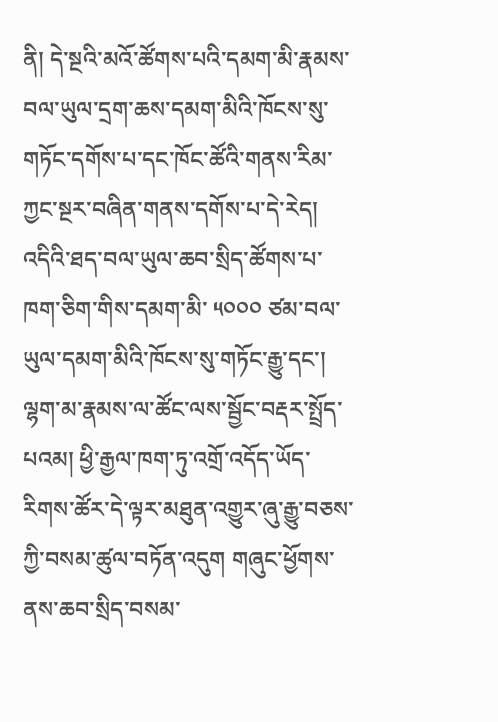ནི། དེ་སྔའི་མའོ་ཚོགས་པའི་དམག་མི་རྣམས་བལ་ཡུལ་དྲག་ཆས་དམག་མིའི་ཁོངས་སུ་གཏོང་དགོས་པ་དང་ཁོང་ཚོའི་གནས་རིམ་ཀྱང་སྔར་བཞིན་གནས་དགོས་པ་དེ་རེད། འདིའི་ཐད་བལ་ཡུལ་ཆབ་སྲིད་ཚོགས་པ་ཁག་ཅིག་གིས་དམག་མི་ ༥༠༠༠ ཙམ་བལ་ཡུལ་དམག་མིའི་ཁོངས་སུ་གཏོང་རྒྱུ་དང་། ལྷག་མ་རྣམས་ལ་ཚོང་ལས་སྦྱོང་བརྡར་སྤྲོད་པའམ། ཕྱི་རྒྱལ་ཁག་ཏུ་འགྲོ་འདོད་ཡོད་རིགས་ཚོར་དེ་ལྟར་མཐུན་འགྱུར་ཞུ་རྒྱུ་བཅས་ཀྱི་བསམ་ཚུལ་བཏོན་འདུག གཞུང་ཕྱོགས་ནས་ཆབ་སྲིད་བསམ་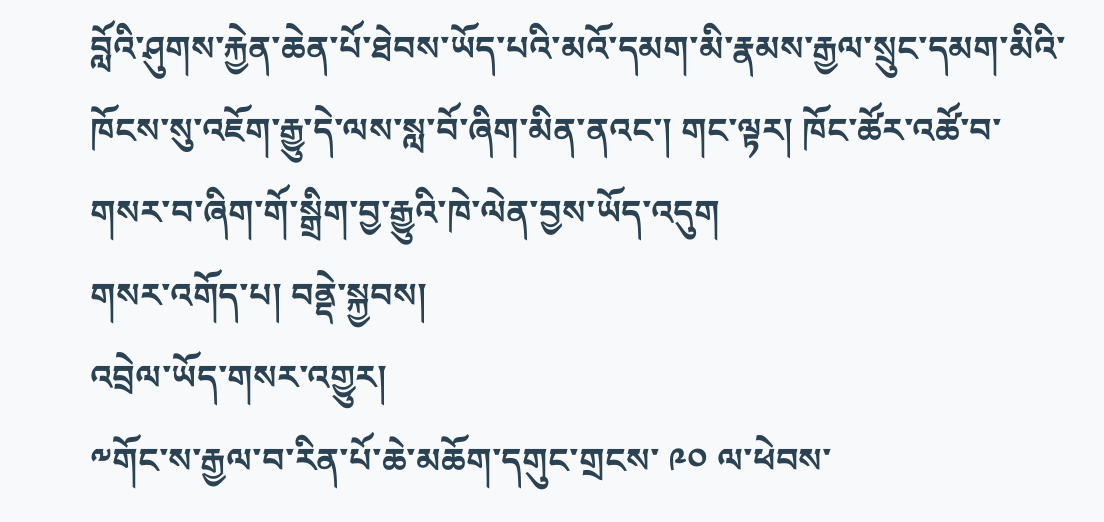བློའི་ཤུགས་རྐྱེན་ཆེན་པོ་ཐེབས་ཡོད་པའི་མའོ་དམག་མི་རྣམས་རྒྱལ་སྲུང་དམག་མིའི་ཁོངས་སུ་འཇོག་རྒྱུ་དེ་ལས་སླ་བོ་ཞིག་མིན་ནའང་། གང་ལྟར། ཁོང་ཚོར་འཚོ་བ་གསར་བ་ཞིག་གོ་སྒྲིག་བྱ་རྒྱུའི་ཁེ་ལེན་བྱས་ཡོད་འདུག
གསར་འགོད་པ། བནྡེ་སྐྱབས།
འབྲེལ་ཡོད་གསར་འགྱུར།
༸གོང་ས་རྒྱལ་བ་རིན་པོ་ཆེ་མཆོག་དགུང་གྲངས་ ༩༠ ལ་ཕེབས་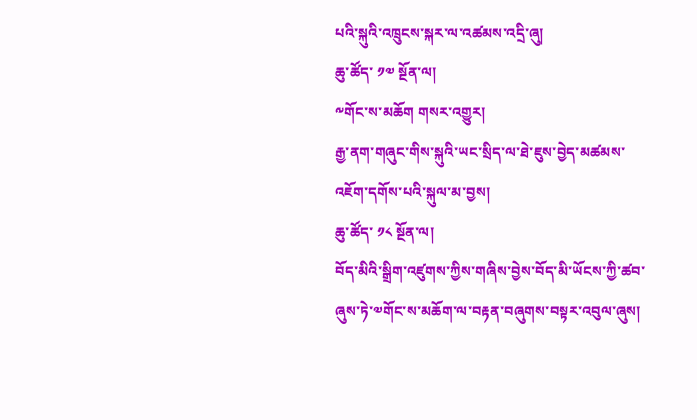པའི་སྐུའི་འཁྲུངས་སྐར་ལ་འཚམས་འདྲི་ཞུ།
ཆུ་ཚོད་ ༡༧ སྔོན་ལ།
༸གོང་ས་མཆོག གསར་འགྱུར།
རྒྱ་ནག་གཞུང་གིས་སྐུའི་ཡང་སྲིད་ལ་ཐེ་ཇུས་བྱེད་མཚམས་འཇོག་དགོས་པའི་སྐུལ་མ་བྱས།
ཆུ་ཚོད་ ༡༨ སྔོན་ལ།
བོད་མིའི་སྒྲིག་འཛུགས་ཀྱིས་གཞིས་བྱེས་བོད་མི་ཡོངས་ཀྱི་ཚབ་ཞུས་ཏེ་༧གོང་ས་མཆོག་ལ་བརྟན་བཞུགས་བསྟར་འབུལ་ཞུས།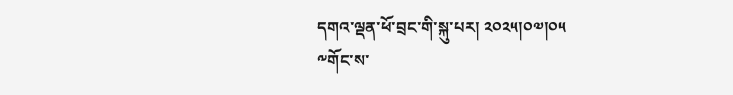དགའ་ལྡན་ཕོ་བྲང་གི་སྐུ་པར། ༢༠༢༥།༠༧།༠༥
༸གོང་ས་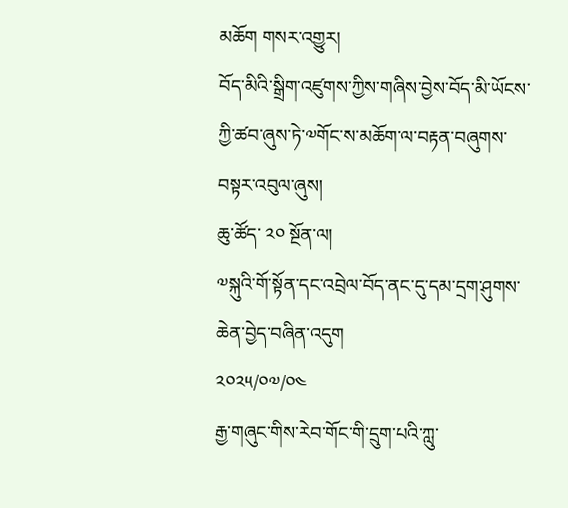མཆོག གསར་འགྱུར།
བོད་མིའི་སྒྲིག་འཛུགས་ཀྱིས་གཞིས་བྱེས་བོད་མི་ཡོངས་ཀྱི་ཚབ་ཞུས་ཏེ་༧གོང་ས་མཆོག་ལ་བརྟན་བཞུགས་བསྟར་འབུལ་ཞུས།
ཆུ་ཚོད་ ༢༠ སྔོན་ལ།
༧སྐུའི་གོ་སྟོན་དང་འབྲེལ་བོད་ནང་དུ་དམ་དྲག་ཤུགས་ཆེན་བྱེད་བཞིན་འདུག
༢༠༢༥/༠༧/༠༤
རྒྱ་གཞུང་གིས་རེབ་གོང་གི་དྲུག་པའི་ཀླུ་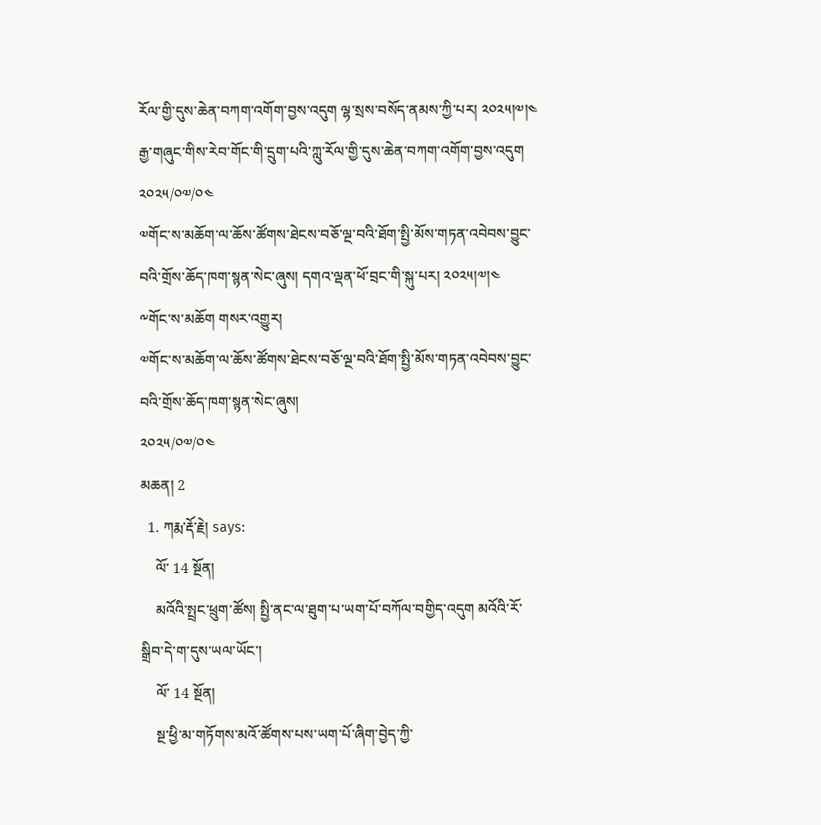རོལ་གྱི་དུས་ཆེན་བཀག་འགོག་བྱས་འདུག ལྷ་སྲས་བསོད་ནམས་ཀྱི་པར། ༢༠༢༥།༧།༤
རྒྱ་གཞུང་གིས་རེབ་གོང་གི་དྲུག་པའི་ཀླུ་རོལ་གྱི་དུས་ཆེན་བཀག་འགོག་བྱས་འདུག
༢༠༢༥/༠༧/༠༤
༧གོང་ས་མཆོག་ལ་ཆོས་ཚོགས་ཐེངས་བཅོ་ལྔ་བའི་ཐོག་སྤྱི་མོས་གཏན་འབེབས་བྱུང་བའི་གྲོས་ཆོད་ཁག་སྙན་སེང་ཞུས། དགའ་ལྡན་ཕོ་བྲང་གི་སྐུ་པར། ༢༠༢༥།༧།༤
༸གོང་ས་མཆོག གསར་འགྱུར།
༧གོང་ས་མཆོག་ལ་ཆོས་ཚོགས་ཐེངས་བཅོ་ལྔ་བའི་ཐོག་སྤྱི་མོས་གཏན་འབེབས་བྱུང་བའི་གྲོས་ཆོད་ཁག་སྙན་སེང་ཞུས།
༢༠༢༥/༠༧/༠༤
མཆན། 2
  1. ཀརྨ་རྡོ་རྗེ། says:
    ལོ་ 14 སྔོན།
    མའོའི་སྤྲང་ཕྲུག་ཚོས། སྤྱི་ནང་ལ་ཐུག་པ་ཡག་པོ་བཀོལ་བགྱིད་འདུག མའོའི་རོ་སྒྲིབ་དེ་ག་དུས་ཡལ་ཡོང་།
    ལོ་ 14 སྔོན།
    སྔ་ཕྱི་མ་གཏོགས་མའོ་ཚོགས་པས་ཡག་པོ་ཞིག་བྱེད་ཀྱི་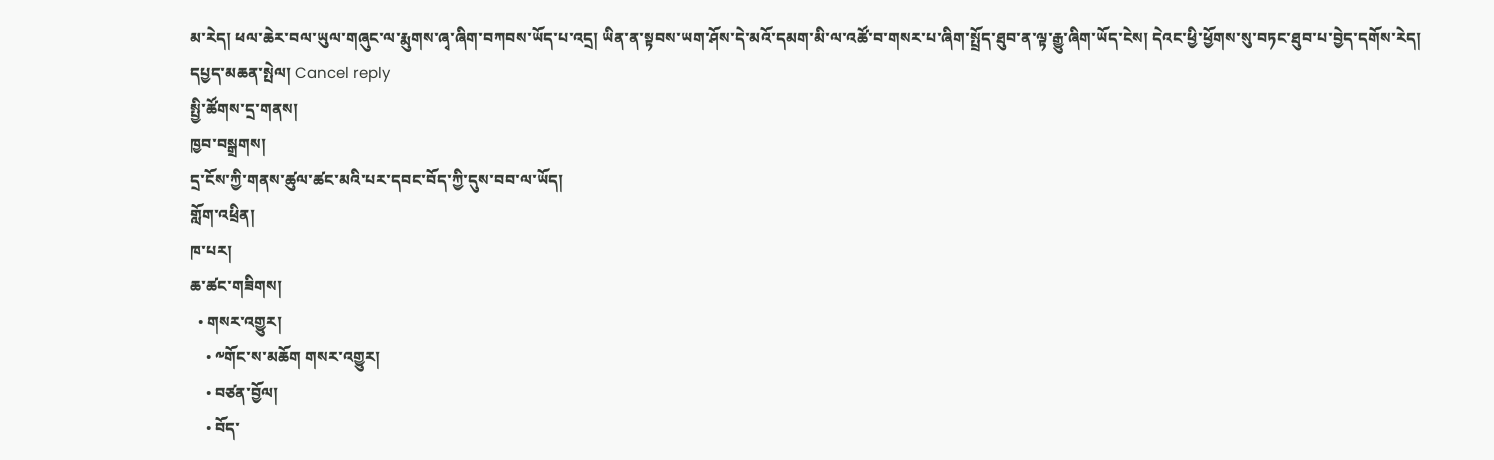མ་རེད། ཕལ་ཆེར་བལ་ཡུལ་གཞུང་ལ་རྨུགས་ཞྭ་ཞིག་བཀབས་ཡོད་པ་འདྲ། ཡིན་ན་སྟབས་ཡག་ཤོས་དེ་མའོ་དམག་མི་ལ་འཚོ་བ་གསར་པ་ཞིག་སྤྲོད་ཐུབ་ན་ལྟ་རྒྱུ་ཞིག་ཡོད་ངེས། དེའང་ཕྱི་ཕྱོགས་སུ་བཏང་ཐུབ་པ་བྱེད་དགོས་རེད།
དཔྱད་མཆན་སྤེལ། Cancel reply
སྤྱི་ཚོགས་དྲ་གནས།
ཁྱབ་བསྒྲགས།
དྲ་ངོས་ཀྱི་གནས་ཚུལ་ཚང་མའི་པར་དབང་བོད་ཀྱི་དུས་བབ་ལ་ཡོད།
གློག་འཕྲིན།
ཁ་པར།
ཆ་ཚང་གཟིགས།
  • གསར་འགྱུར།
    • ༸གོང་ས་མཆོག གསར་འགྱུར།
    • བཙན་བྱོལ།
    • བོད་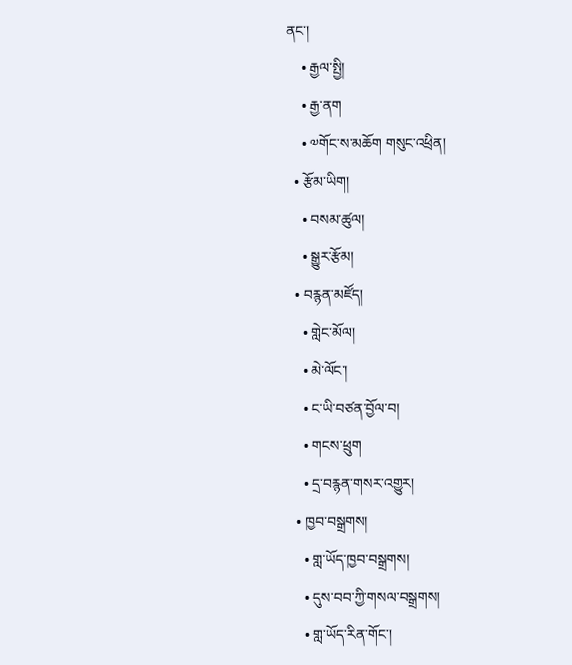ནང་།
    • རྒྱལ་སྤྱི།
    • རྒྱ་ནག
    • ༧གོང་ས་མཆོག གསུང་འཕྲིན།
  • རྩོམ་ཡིག།
    • བསམ་ཚུལ།
    • སྒྱུར་རྩོམ།
  • བརྙན་མཛོད།
    • གླེང་མོལ།
    • མེ་ལོང་།
    • ང་ཡི་བཙན་བྱོལ་བ།
    • གངས་ཕྲུག
    • དྲ་བརྙན་གསར་འགྱུར།
  • ཁྱབ་བསྒྲགས།
    • གླ་ཡོད་ཁྱབ་བསྒྲགས།
    • དུས་བབ་ཀྱི་གསལ་བསྒྲགས།
    • གླ་ཡོད་རིན་གོང་།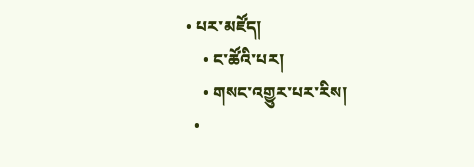• པར་མཛོད།
    • ང་ཚོའི་པར།
    • གསང་འགྱུར་པར་རིས།
  •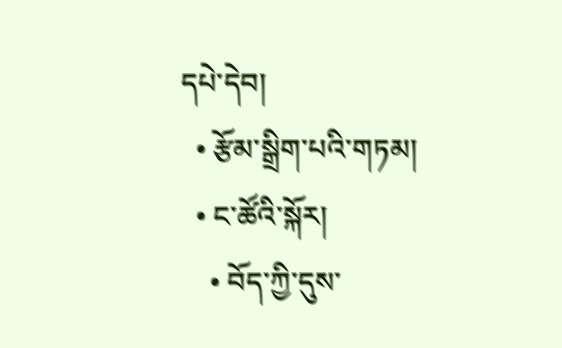དཔེ་དེབ།
  • རྩོམ་སྒྲིག་པའི་གཏམ།
  • ང་ཚོའི་སྐོར།
    • བོད་ཀྱི་དུས་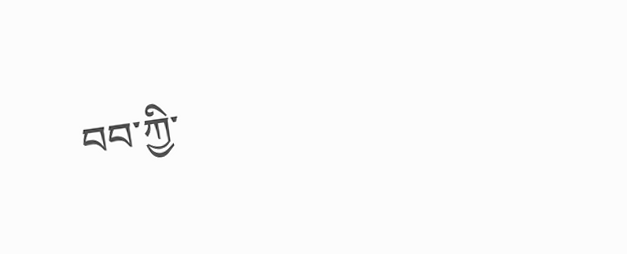བབ་ཀྱི་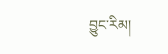བྱུང་རིམ།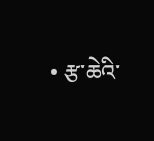• རྩ་ཆེའི་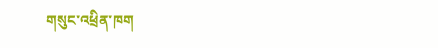གསུང་འཕྲིན་ཁག